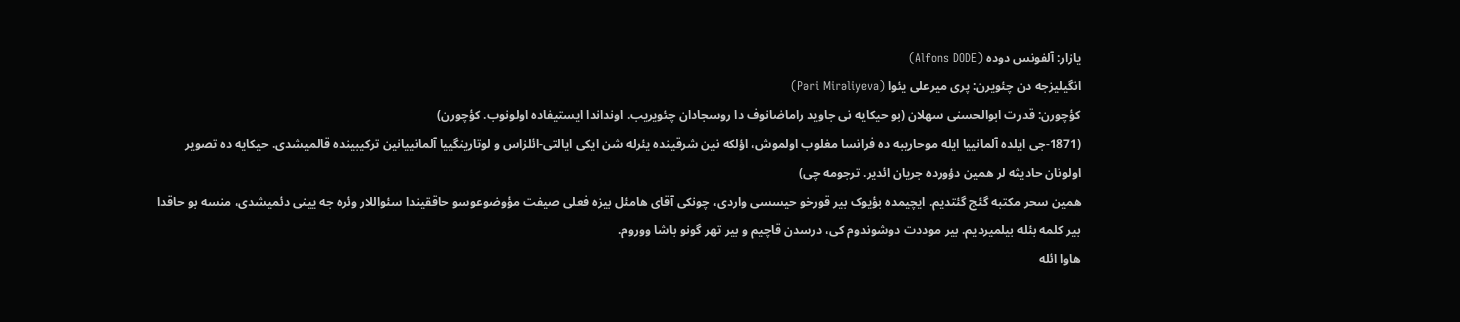یازار: آلفونس دوده (Alfons DODE)
انگیلیزجه دن چئویرن: پری میرعلی یئوا (Pəri Mirəliyeva)
کؤچورن: قدرت ابوالحسنی سهلان (بو حیکایه نی جاوید راماضانوف دا روسجادان چئویریب. اونداندا ایستیفاده اولونوب. کؤچورن)
(1871-جی ایلده آلمانییا ایله موحاریبه ده فرانسا مغلوب اولموش، اؤلکه نین شرقینده یئرله شن ایکی ایالتی-ائلزاس و لوتارینگییا آلمانییانین ترکیبینده قالمیشدی. حیکایه ده تصویر اولونان حادیثه لر همین دؤورده جریان ائدیر. ترجومه چی)
همین سحر مکتبه گئج گئتدیم. ایچیمده بؤیوک بیر قورخو حیسسی واردی، چونکی آقای هامئل بیزه فعلی صیفت مؤوضوعوسو حاققیندا سئواللار وئره جه یینی دئمیشدی، منسه بو حاقدا بیر کلمه بئله بیلمیردیم. بیر موددت دوشوندوم کی، درسدن قاچیم و بیر تهر گونو باشا ووروم.
هاوا ائله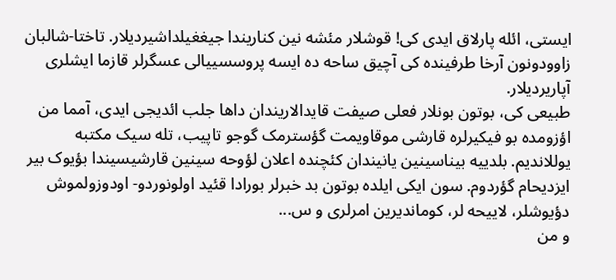ایستی، ائله پارلاق ایدی کی! قوشلار مئشه نین کناریندا جیغغیلداشیردیلار. تاختا-شالبان زاوودونون آرخا طرفینده کی آچیق ساحه ده ایسه پروسسییالی عسگرلر قازما ایشلری آپاریردیلار.
طبیعی کی، بوتون بونلار فعلی صیفت قایدالاریندان داها جلب ائدیجی ایدی، آمما من اؤزومده بو فیکیرلره قارشی موقاویمت گؤسترمک گوجو تاپیب، تله سیک مکتبه یوللاندیم. بلدییه بیناسینین یانیندان کئچنده اعلان لؤوحه سینین قارشیسیندا بؤیوک بیر ایزدیحام گؤردوم. سون ایکی ایلده بوتون بد خبرلر بورادا قئید اولونوردو- اودوزولموش دؤیوشلر، لاییحه لر، کوماندیرین امرلری و س...
و من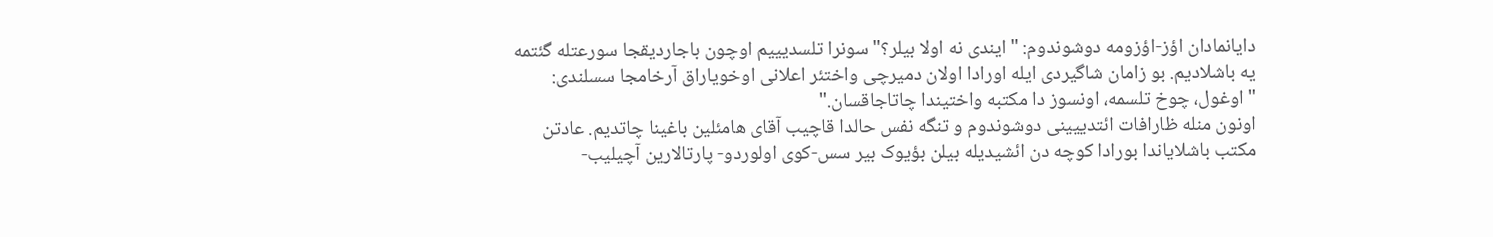دایانمادان اؤز-اؤزومه دوشوندوم: "ایندی نه اولا بیلر؟" سونرا تلسدیییم اوچون باجاردیقجا سورعتله گئتمه یه باشلادیم. بو زامان شاگیردی ایله اورادا اولان دمیرچی واختئر اعلانی اوخویاراق آرخامجا سسلندی: "اوغول، چوخ تلسمه، اونسوز دا مکتبه واختیندا چاتاجاقسان."
اونون منله ظارافات ائتدییینی دوشوندوم و تنگه نفس حالدا قاچیب آقای هامئلین باغینا چاتدیم. عادتن مکتب باشلایاندا بورادا کوچه دن ائشیدیله بیلن بؤیوک بیر سس-کوی اولوردو- پارتالارین آچیلیب-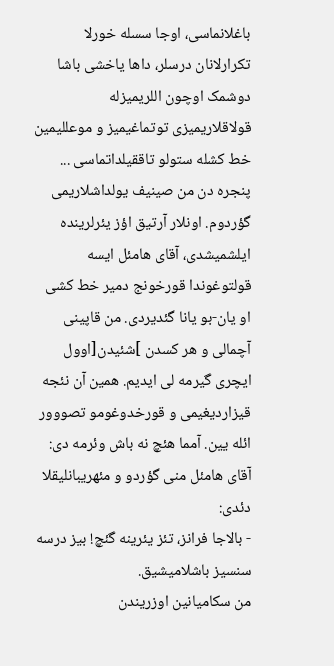باغلانماسی، اوجا سسله خورلا تکرارلانان درسلر، داها یاخشی باشا دوشمک اوچون اللریمیزله قولاقلاریمیزی توتماغیمیز و موعللیمین خط کشله ستولو تاققیلداتماسی ...
پنجره دن من صینیف یولداشلاریمی گؤردوم. اونلار آرتیق اؤز یئرلرینده ایلشمیشدی، آقای هامئل ایسه قولتوغوندا قورخونج دمیر خط کشی او یان-بو یانا گئدیردی. من قاپینی آچمالی و هر کسدن ]شئیدن[اوول ایچری گیرمه لی ایدیم. همین آن نئجه قیزاردیغیمی و قورخدوغومو تصووور ائله یین. آمما هئچ نه باش وئرمه دی: آقای هامئل منی گؤردو و مئهریبانلیقلا دئدی:
- بالاجا فرانز، تئز یئرینه گئچ! بیز درسه سنسیز باشلامیشیق.
من سکامیانین اوزریندن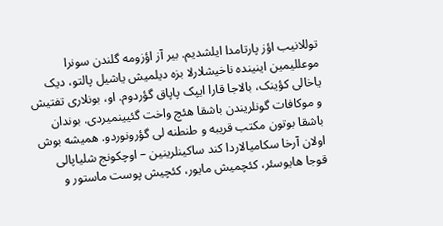توللانیب اؤز پارتامدا ایلشدیم. بیر آز اؤزومه گلندن سونرا موعللیمین اینینده ناخیشلارلا بزه دیلمیش یاشیل پالتو، دیک یاخالی کؤینک، بالاجا قارا ایپک پاپاق گؤردوم. او، بونلاری تفتیش و موکافات گونلریندن باشقا هئچ واخت گئیینمیردی. بوندان باشقا بوتون مکتب قریبه و طنطنه لی گؤرونوردو. همیشه بوش اولان آرخا سکامیالاردا کند ساکینلرینین – اوچکونج شلیاپالی قوجا هایوسئر، کئچمیش مایور، کئچیش پوست ماستور و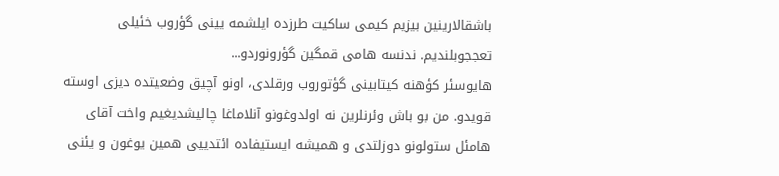باشقالارینین بیزیم کیمی ساکیت طرزده ایلشمه یینی گؤروب خئیلی تعججوبلندیم. ندنسه هامی قمگین گؤرونوردو...
هایوسئر کؤهنه کیتابینی گؤتوروب ورقلدی، اونو آچیق وضعیتده دیزی اوسته قویدو. من بو باش وئرنلرین نه اولدوغونو آنلاماغا چالیشدیغیم واخت آقای هامئل ستولونو دوزلتدی و همیشه ایستیفاده ائتدییی همین یوغون و یئنی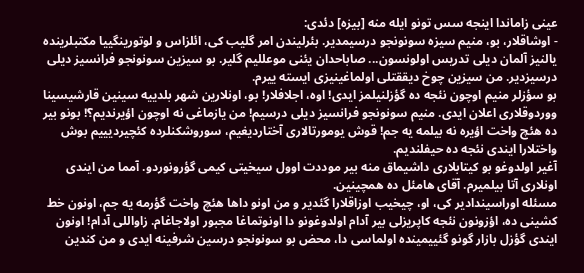عینی زاماندا اینجه سس تونو ایله منه [بیزه] دئدی:
- اوشاقلار، بو، منیم سیزه سونونجو درسیمدیر. بئرلیندن امر گلیب کی، ائلزاس و لوتورینگییا مکتبلرینده یالنیز آلمان دیلی تدریس اولونسون... صاباحدان یئنی موعللیم گلیر. بو سیزین سونونجو فرانسیز دیلی درسیزدیر. من سیزین چوخ دیققتلی اولماغینیزی ایسته ییرم.
بو سؤزلر منیم اوچون نئجه ده گؤزلنیلمز ایدی! اوه، اجلافلار! بو، اونلارین شهر بلدییه سینین قارشیسینا ووردوقلاری اعلان ایدی. منیم سونونجو فرانسیز دیلی درسیم! من یازماغی نه اوچون اؤیرندیم؟! بونو بیر ده هئچ واخت اؤیره نه بیلمه یه جم! قوش یومورتالاری آختاردیغیم، سوروشکنلرده کئچیردیییم بوش واختلارا ایندی نئجه ده حیفلندیم.
آغیر اولدوغو بو کیتابلاری داشیماق منه بیر موددت اوول سیخیتی کیمی گؤرونوردو. آمما من ایندی اونلاری آتا بیلمیرم. آقای هامئل ده همچینین.
مسئله اوراسیندادیر کی، او، چیخیب اوزاقلارا گئدیر و من اونو داها هئچ واخت گؤرمه یه جم، اونون خط کشینی ده، اؤزونون نئجه کاپریزلی بیر آدام اولدوغونو دا اونوتماغا مجبور اولاجاغام. زاواللی آدام! اونون ایندی گؤزل بازار گونو گئییمینده اولماسی دا، محض بو سونونجو درسین شرفینه ایدی و من کندین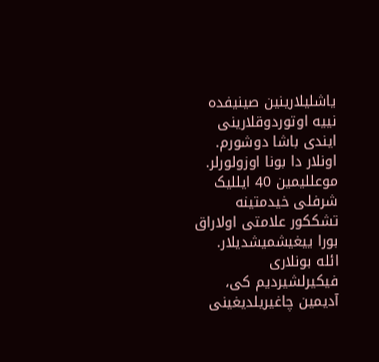یاشلیلارینین صینیفده نییه اوتوردوقلارینی ایندی باشا دوشورم. اونلار دا بونا اوزولورلر. موعللیمین 40 ایللیک شرفلی خیدمتینه تشککور علامتی اولاراق بورا ییغیشمیشدیلار.
ائله بونلاری فیکیرلشیردیم کی، آدیمین چاغیریلدیغینی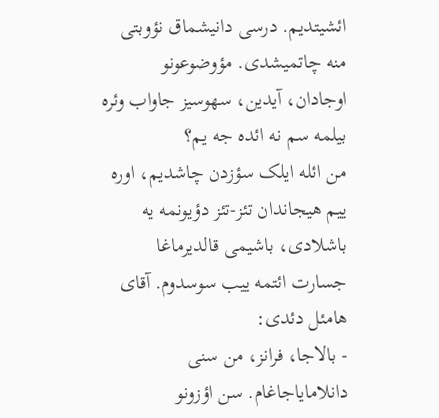ائشیتدیم. درسی دانیشماق نؤوبتی منه چاتمیشدی. مؤوضوعونو اوجادان، آیدین، سهوسیز جاواب وئره بیلمه سم نه ائده جه یم؟
من ائله ایلک سؤزدن چاشدیم، اوره ییم هیجاندان تئز-تئز دؤیونمه یه باشلادی، باشیمی قالدیرماغا جسارت ائتمه ییب سوسدوم. آقای هامئل دئدی:
- بالاجا، فرانز، من سنی دانلامایاجاغام. سن اؤزونو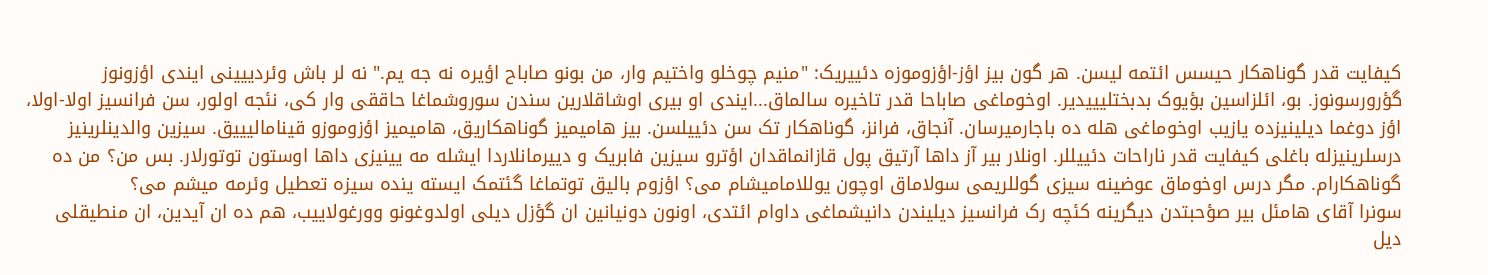کیفایت قدر گوناهکار حیسس ائتمه لیسن. هر گون بیز اؤز-اؤزوموزه دئییریک: "منیم چوخلو واختیم وار، من بونو صاباح اؤیره نه جه یم." نه لر باش وئردییینی ایندی اؤزونوز گؤرورسونوز. بو، ائلزاسین بؤیوک بدبختلیییدیر. اوخوماغی صاباحا قدر تاخیره سالماق...ایندی او بیری اوشاقلارین سندن سوروشماغا حاققی وار کی، نئجه اولور، سن فرانسیز اولا-اولا، اؤز دوغما دیلینیزده یازیب اوخوماغی هله ده باجارمیرسان. آنجاق، فرانز، گوناهکار تک سن دئییلسن. بیز هامیمیز گوناهکاریق، هامیمیز اؤزوموزو قینامالیییق. سیزین والدینلرینیز درسلرینیزله باغلی کیفایت قدر ناراحات دئییللر. اونلار بیر آز داها آرتیق پول قازانماقدان اؤترو سیزین فابریک و دییرمانلاردا ایشله مه یینیزی داها اوستون توتورلار. بس من؟ من ده گوناهکارام. مگر درس اوخوماق عوضینه سیزی گوللریمی سولاماق اوچون یوللامامیشام می؟ اؤزوم بالیق توتماغا گئتمک ایسته ینده سیزه تعطیل وئرمه میشم می؟
سونرا آقای هامئل بیر صؤحبتدن دیگرینه کئچه رک فرانسیز دیلیندن دانیشماغی داوام ائتدی، اونون دونیانین ان گؤزل دیلی اولدوغونو وورغولاییب، هم ده ان آیدین، ان منطیقلی دیل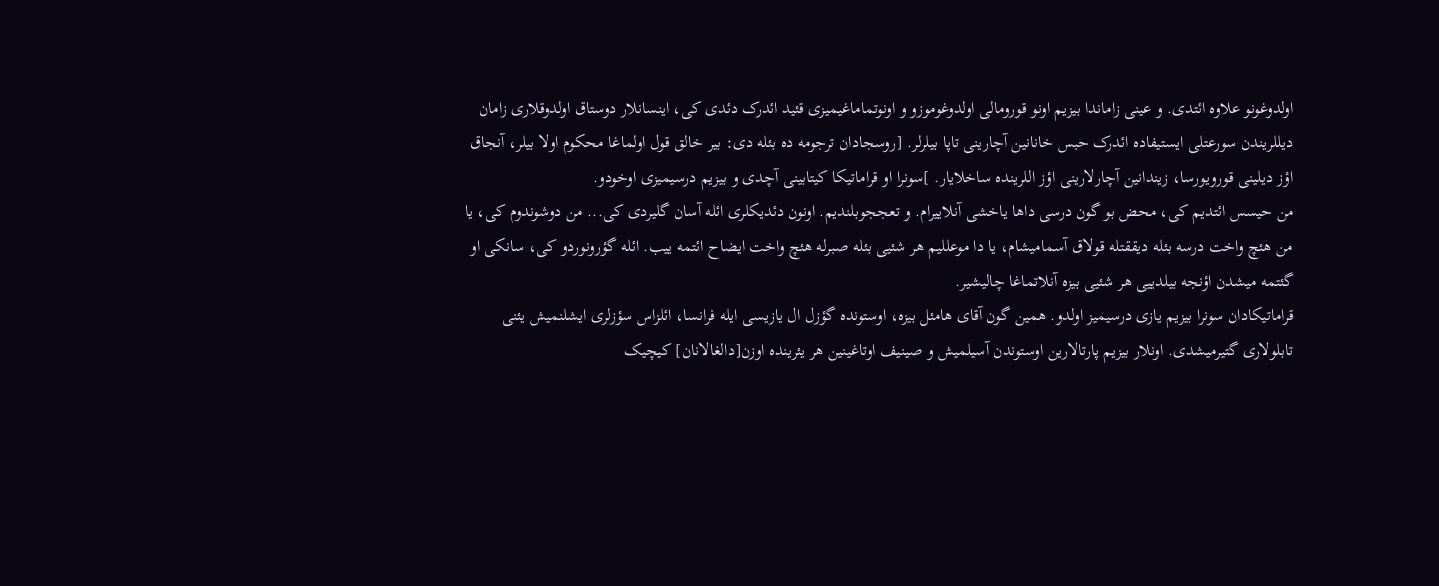اولدوغونو علاوه ائتدی. و عینی زاماندا بیزیم اونو قورومالی اولدوغوموزو و اونوتماماغیمیزی قئید ائدرک دئدی کی، اینسانلار دوستاق اولدوقلاری زامان دیللریندن سورعتلی ایستیفاده ائدرک حبس خانانین آچارینی تاپا بیلرلر. [روسجادان ترجومه ده بئله دی: بیر خالق قول اولماغا محکوم اولا بیلر، آنجاق اؤز دیلینی قورویورسا، زیندانین آچارلارینی اؤز اللرینده ساخلایار. ]سونرا او قراماتیکا کیتابینی آچدی و بیزیم درسیمیزی اوخودو.
من حیسس ائتدیم کی، محض بو گون درسی داها یاخشی آنلاییرام. و تعججوبلندیم. اونون دئدیکلری ائله آسان گلیردی کی... من دوشوندوم کی، یا من هئچ واخت درسه بئله دیققتله قولاق آسمامیشام، یا دا موعللیم هر شئیی بئله صبرله هئچ واخت ایضاح ائتمه ییب. ائله گؤرونوردو کی، سانکی او گئتمه میشدن اؤنجه بیلدییی هر شئیی بیزه آنلاتماغا چالیشیر.
قراماتیکادان سونرا بیزیم یازی درسیمیز اولدو. همین گون آقای هامئل بیزه، اوستونده گؤزل ال یازیسی ایله فرانسا، ائلزاس سؤزلری ایشلنمیش یئنی تابلولاری گتیرمیشدی. اونلار بیزیم پارتالارین اوستوندن آسیلمیش و صینیف اوتاغینین هر یئرینده اوزن[دالغالانان] کیچیک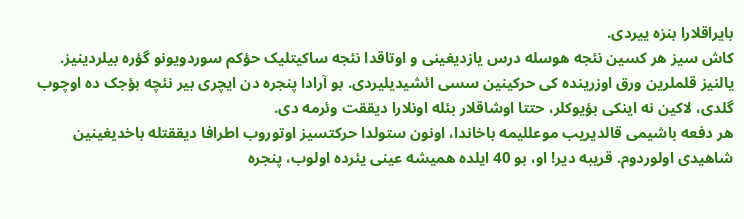بایراقلارا بنزه ییردی.
کاش سیز هر کسین نئجه هوسله درس یازدیغینی و اوتاقدا نئجه ساکیتلیک حؤکم سوردویونو گؤره بیلردینیز. یالنیز قلملرین ورق اوزرینده کی حرکینین سسی ائشیدیلیردی. بو آرادا پنجره دن ایچری بیر نئچه بؤجک ده اوچوب گلدی، لاکین نه اینکی بؤیوکلر، حتتا اوشاقلار بئله اونلارا دیققت وئرمه دی.
هر دفعه باشیمی قالدیریب موعللیمه باخاندا، اونون ستولدا حرکتسیز اوتوروب اطرافا دیققتله باخدیغینین شاهیدی اولوردوم. قریبه دیر! او، بو 40 ایلده همیشه عینی یئرده اولوب، پنجره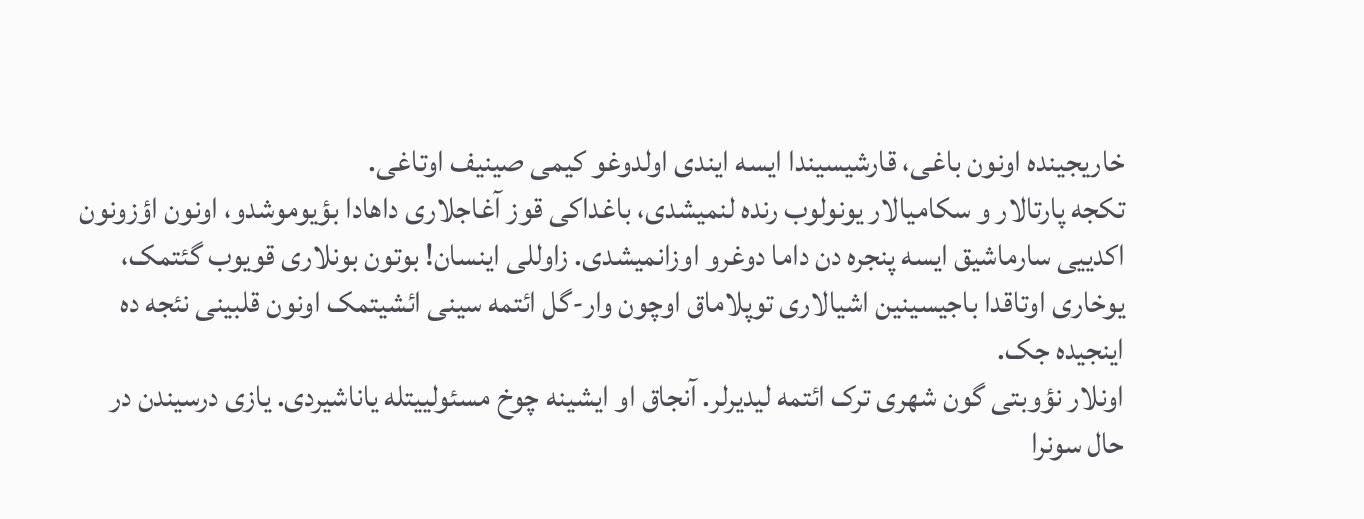خاریجینده اونون باغی، قارشیسیندا ایسه ایندی اولدوغو کیمی صینیف اوتاغی.
تکجه پارتالار و سکامیالار یونولوب رنده لنمیشدی، باغداکی قوز آغاجلاری داهادا بؤیوموشدو، اونون اؤزونون اکدییی سارماشیق ایسه پنجره دن داما دوغرو اوزانمیشدی. زاوللی اینسان! بوتون بونلاری قویوب گئتمک، یوخاری اوتاقدا باجیسینین اشیالاری توپلاماق اوچون وار-گل ائتمه سینی ائشیتمک اونون قلبینی نئجه ده اینجیده جک.
اونلار نؤوبتی گون شهری ترک ائتمه لیدیرلر. آنجاق او ایشینه چوخ مسئولییتله یاناشیردی. یازی درسیندن در حال سونرا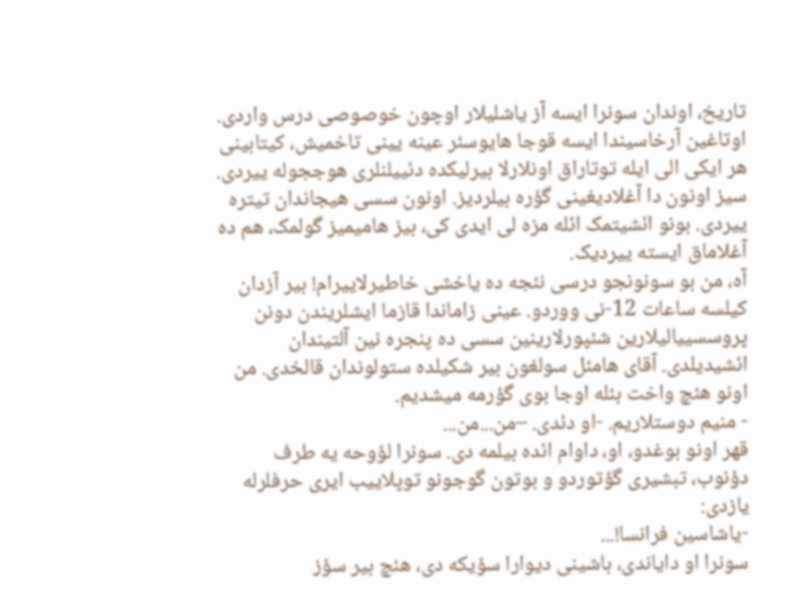تاریخ، اوندان سونرا ایسه آز یاشلیلار اوچون خوصوصی درس واردی. اوتاغین آرخاسیندا ایسه قوجا هایوسئر عینه یینی تاخمیش، کیتابینی هر ایکی الی ایله توتاراق اونلارلا بیرلیکده دئییلنلری هوججوله ییردی. سیز اونون دا آغلادیغینی گؤره بیلردیز. اونون سسی هیجاندان تیتره ییردی. بونو ائشیتمک ائله مزه لی ایدی کی، بیز هامیمیز گولمک، هم ده آغلاماق ایسته ییردیک.
آه، من بو سونونجو درسی نئجه ده یاخشی خاطیرلاییرام! بیر آزدان کیلسه ساعات 12-نی ووردو. عینی زاماندا قازما ایشلریندن دونن پروسسییالیلارین شئپورلارینین سسی ده پنجره نین آلتیندان ائشیدیلدی. آقای هامئل سولغون بیر شکیلده ستولوندان قالخدی. من اونو هئچ واخت بئله اوجا بوی گؤرمه میشدیم.
- منیم دوستلاریم. -او دئدی. –من...من...
قهر اونو بوغدو، او، داوام ائده بیلمه دی. سونرا لؤوحه یه طرف دؤنوب، تبشیری گؤتوردو و بوتون گوجونو توپلاییب ایری حرفلرله یازدی:
-یاشاسین فرانسا!...
سونرا او دایاندی، باشینی دیوارا سؤیکه دی، هئچ بیر سؤز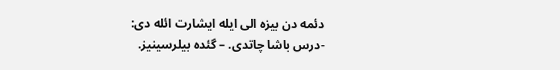دئمه دن بیزه الی ایله ایشارت ائله دی:
-درس باشا چاتدی. – گئده بیلرسینیز.